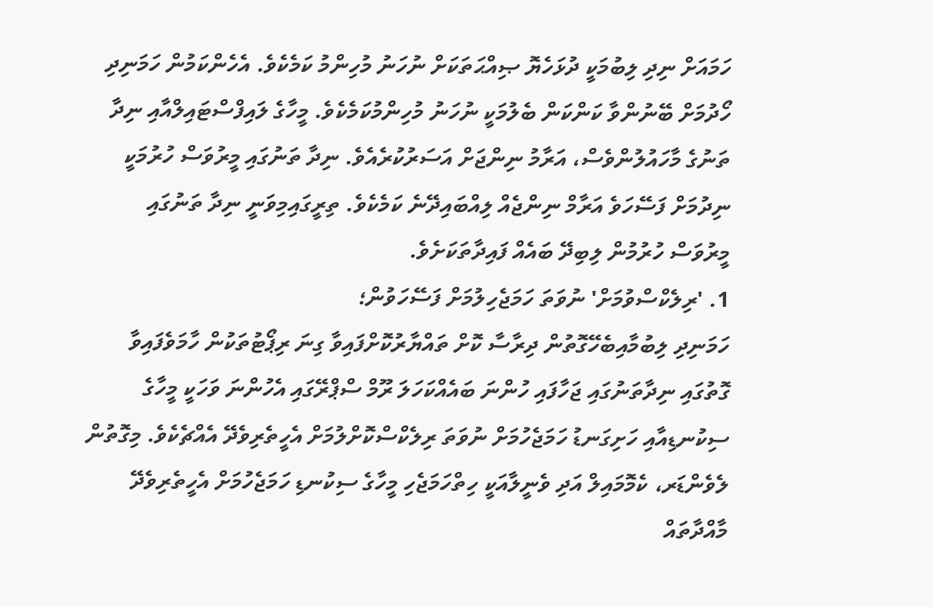ހަމައަށް ނިދި ލިބުމަކީ ދުޅަހެޔޮ ޞިއްޙަތަކަށް ނުހަނު މުހިންމު ކަމެކެވެ. އެހެންކަމުން ހަމަނިދި ހޯދުމަށް ބޭނުންވާ ކަންކަން ބެލުމަކީ ނުހަނު މުހިންމުކަމެކެވެ. މީހާގެ ލައިފްސްޓައިލްއާއި ނިދާ ތަނުގެ މާހައުލުންވެސް، އަރާމު ނިންޖަށް އަސަރުކުރެއެވެ. ނިދާ ތަނުގައި މީރުވަސް ހުރުމަކީ ނިދުމަށް ފަސޭހަވެ އަރާމް ނިންޖެއް ލިއްބައިދޭނެ ކަމެކެވެ. ތިރީގައިމިވަނީ ނިދާ ތަނުގައި މީރުވަސް ހުރުމުން ލިބިދޭ ބައެއް ފައިދާތަކަށެވެ.
1. 'ރިލެކްސްވުމަށް' ނުވަތަ ހަމަޖެހިލުމަށް ފަސޭހަވުން؛
ހަމަނިދި ލިބުމާއިބެހޭގޮތުން ދިރާސާ ކޮށް ތައްޔާރުކޮށްފައިވާ ގިނަ ރިޕޯޓުތަކުން ހާމަވެފައިވާ ގޮތުގައި ނިދާތަނުގައި ޖަހާފައި ހުންނަ ބައެއްކަހަލަ ރޫމް ސްޕްރޭގައި އެހުންނަ ވަހަކީ މީހާގެ ސިކުނޑިއާއި ހަށިގަނޑު ހަމަޖެހުމަށް ނުވަތަ ރިލެކްސްކޮށްލުމަށް އެހީތެރިވެދޭ އެއްޗެކެވެ. މިގޮތުން ލެވެންޑަރ، ކެމޮމައިލް އަދި ވެނީލާއަކީ ހިތްހަމަޖެހި މީހާގެ ސިކުނޑި ހަމަޖެހުމަށް އެހީތެރިވެދޭ މާއްދާތައް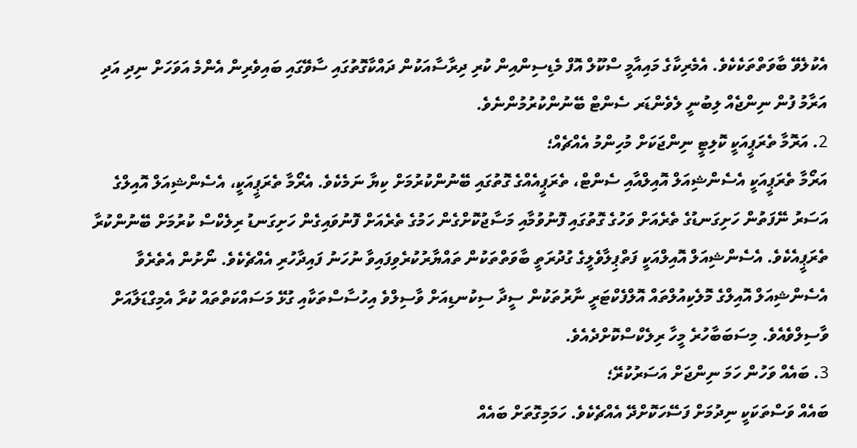އެކުލެވޭ ބާވަތްތަކެކެވެ. އެމެރިކާގެ މައިއާމީ ސްކޫލް އޮފް މެޑިސިންއިން ކުރި ދިރާސާއަކުން ދައްކާގޮތުގައި ސާވޭގައި ބައިވެރިން އެންމެ އަވަހަށް ނިދި އަދި އަރާމު ފުން ނިންޖެއް ލިބުނީ ލެވެންޑަރ ސެންޓް ބޭނުންކުރުމުންނެވެ.
2. އަރޮމާ ތެރަޕީއަކީ ކޮލިޓީ ނިންޖަކަށް މުހިންމު އެއްޗެއް؛
އަރޯމާ ތެރަޕީއަކީ އެސެންޝިއަލް އޮއިލްއާއި ސެންޓް، ތެރަޕީއެއްގެ ގޮތުގައި ބޭނުންކުރުމަށް ކިޔާ ނަމެކެވެ. އެރޯމާ ތެރަޕީއަކީ، އެސެންޝިއަލް އޮއިލްގެ އަސަރު ނޭފަތުން ހަށިގަނޑުގެ ތެރެއަށް ވަހުގެ ގޮތުގައި ފޮނުވުމާއި މަސާޖުކޮށްގެން ހަމުގެ ތެރެއަށް ފޮނުވައިގެން ހަށިގަނޑު ރިލެކްސް ކުރުމަށް ބޭނުންކުރާ ތެރަޕީއެކެވެ. އެސެންޝިއަލް އޮއިލްއަކީ ފަތްޕިލާވެލީގެ ގުދުރަތީ ބާވަތްތަކުން ތައްޔާރުކުރެވިފައިވާ ނުހަނު ފައިދާހުރި އެއްޗެކެވެ. ނޯށުން އެތެރެވާ އެސެންޝިއަލް އޮއިލްގެ މޮލެކިއުލްތައް އޮލްފެކްޓަރީ ނާރުތަކުން ސީދާ ސިކުނޑިއަށް ވާސިލްވެ އިހުސާސްތަކާއި ގުޅޭ މަސައްކަތްތައް ކުރާ އެމިގްޑަލާއަށް ވާސިލްވެއެވެ. މިސަބަބާހުރެ މީހާ ރިލެކްސްކޮށްދެއެވެ.
3. ބައެއް ވަހުން ހަމަ ނިންޖަށް އަސަރުކުރޭ؛
ބައެއް ވަސްތަކަކީ ނިދުމަށް ފަސޭހަކޮށްދޭ އެއްޗެކެވެ. ހަމަމިގޮތަށް ބައެއް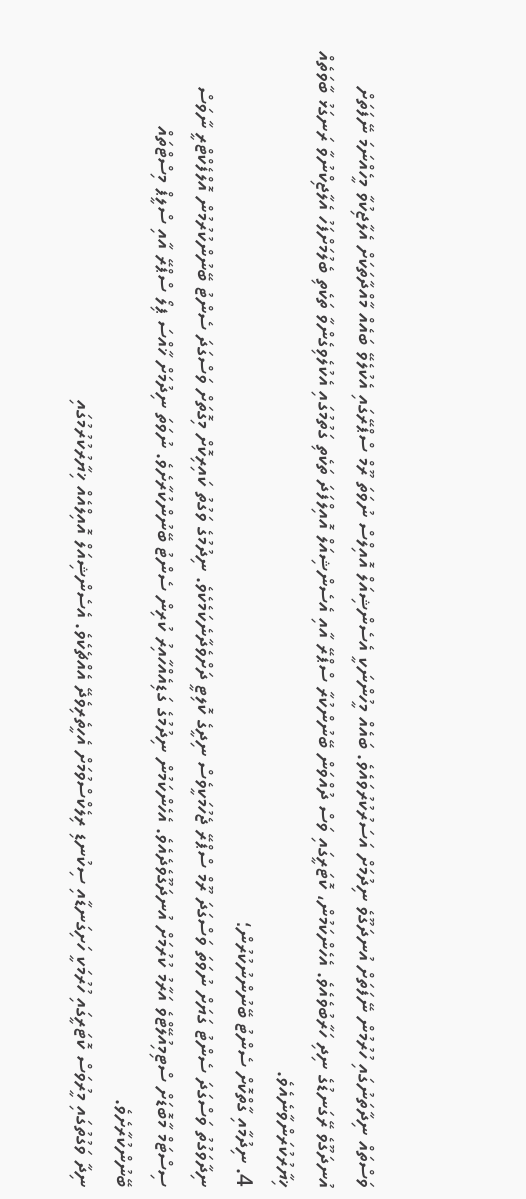ވަސްތައް ނިދާތަނުގައި ހުރުމުން ނޭފަތަށް އުނދަގޫވެ ނިދުމަށް އަސަރުކުރުވައެވެ. ބައެއް މީހުންނަކީ އެސެންޝިއަލް އޮއިލްސް ނުވަތަ ރޫމް ސްޕްރޭގައި އެކުލެވޭ ބައެއް މާއްދާތަކަށް އެލާޖިކުވާ މީހެއްނަމަ ނޭފަތަށް އުނދަގޫވެ ރޭގަނޑުގެ ނިދި ހަރާބުވެއެވެ. އެހެންކަމުން، ކޮޓަރީގައި ވަސް ދުއްވަން ބޭނުންކުރާ ސްޕްރޭ އާއި އެސެންޝިއަލް އޮއިލްފަދަ ތަކެތި ގަތުމުގައި އެކުލެވިގެންވާ ތަކެތި ބެލުމަށްފަހު އެލާޖިކްނުވާ ރަނގަޅު ބާވަތެއް ޚިޔާރުކުރަންވާނެއެވެ.
4. ނިދުމާއި ގާތްކޮށް ސެންޓު ބޭނުންނުކުރުން؛
ނިދާވަގުތު ވަސްގަދަ ސެންޓު ގަޔަށް ނުވަތަ ވަސްގަދަ ރޫމް ސްޕްރޭ ޖެހުމަކީވެސް ނިދީގެ ކޮލިޓީ ދަށްވެދާނެކަމެކެވެ. ނިދުމުގެ ވަގުތު ކައިރިކޮށް މިގޮތަށް ވަސްގަދަ ސެންޓު ބޭނުންކުރުމުން އޮލްފެކްޓްރީ ނާވަސް ސިސްޓަމް މާބޮޑަށް ސްޓިމިއުލޭޓްވެ އަރާމު ކުރުމަށް އުނދަގޫވެދެއެވެ. އެހެންކަމުން ނިދުމުގެ ގަޑިއެއްހާއިރު ކުރިން ސެންޓު ބޭނުންކުރާށެވެ. ނުވަތަ ނިދުމަށް ޚާއްސަ ޕިލޯ ސްޕްރޭ އާއި ސްލީޕް މިސްޓްތައް ބޭނުންކުރާށެވެ.
ނިދާ ވަގުތުގައި މީރުވަސް ކޮޓަރީގައި ހުރުމަކީ ހަށިގަނޑާއި ސިކުނޑި ރިލެކްސްވުމަށް އެހީތެރިވެދޭ އެއްޗެކެވެ. އެސެންޝިއަލް އޮއިލްއެއް ޚިޔާރުކުރުމުގައި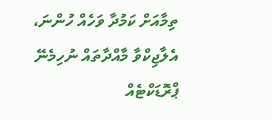ތިމާއަށް ކަމުދާ ވަހެއް ހުންނަ، އެލާޖިކްވާ މާއްދާތައް ނުހިމެނޭ ޕްރޮޑަކްޓެއް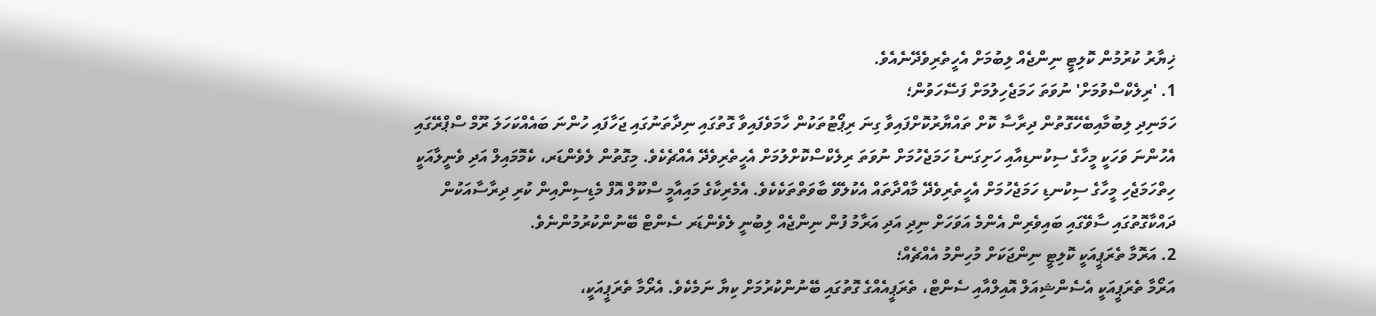ޚިޔާރު ކުރުމުން ކޮލިޓީ ނިންޖެއް ލިބުމަށް އެހީތެރިވެދޭނެއެވެ.
1. 'ރިލެކްސްވުމަށް' ނުވަތަ ހަމަޖެހިލުމަށް ފަސޭހަވުން؛
ހަމަނިދި ލިބުމާއިބެހޭގޮތުން ދިރާސާ ކޮށް ތައްޔާރުކޮށްފައިވާ ގިނަ ރިޕޯޓުތަކުން ހާމަވެފައިވާ ގޮތުގައި ނިދާތަނުގައި ޖަހާފައި ހުންނަ ބައެއްކަހަލަ ރޫމް ސްޕްރޭގައި އެހުންނަ ވަހަކީ މީހާގެ ސިކުނޑިއާއި ހަށިގަނޑު ހަމަޖެހުމަށް ނުވަތަ ރިލެކްސްކޮށްލުމަށް އެހީތެރިވެދޭ އެއްޗެކެވެ. މިގޮތުން ލެވެންޑަރ، ކެމޮމައިލް އަދި ވެނީލާއަކީ ހިތްހަމަޖެހި މީހާގެ ސިކުނޑި ހަމަޖެހުމަށް އެހީތެރިވެދޭ މާއްދާތައް އެކުލެވޭ ބާވަތްތަކެކެވެ. އެމެރިކާގެ މައިއާމީ ސްކޫލް އޮފް މެޑިސިންއިން ކުރި ދިރާސާއަކުން ދައްކާގޮތުގައި ސާވޭގައި ބައިވެރިން އެންމެ އަވަހަށް ނިދި އަދި އަރާމު ފުން ނިންޖެއް ލިބުނީ ލެވެންޑަރ ސެންޓް ބޭނުންކުރުމުންނެވެ.
2. އަރޮމާ ތެރަޕީއަކީ ކޮލިޓީ ނިންޖަކަށް މުހިންމު އެއްޗެއް؛
އަރޯމާ ތެރަޕީއަކީ އެސެންޝިއަލް އޮއިލްއާއި ސެންޓް، ތެރަޕީއެއްގެ ގޮތުގައި ބޭނުންކުރުމަށް ކިޔާ ނަމެކެވެ. އެރޯމާ ތެރަޕީއަކީ،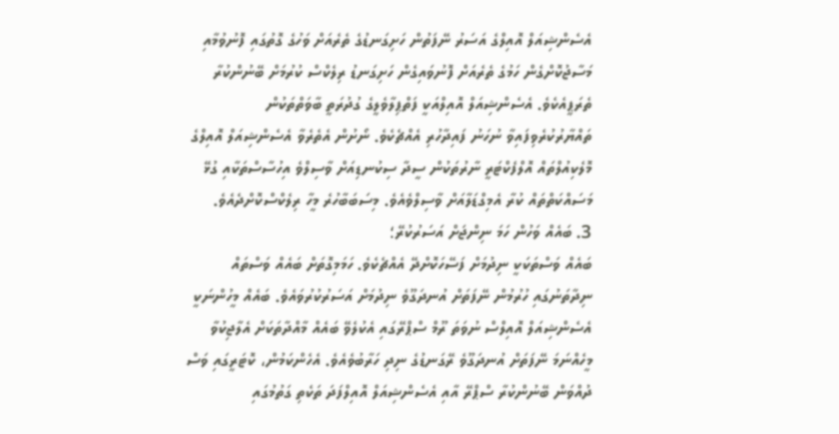އެސެންޝިއަލް އޮއިލްގެ އަސަރު ނޭފަތުން ހަށިގަނޑުގެ ތެރެއަށް ވަހުގެ ގޮތުގައި ފޮނުވުމާއި މަސާޖުކޮށްގެން ހަމުގެ ތެރެއަށް ފޮނުވައިގެން ހަށިގަނޑު ރިލެކްސް ކުރުމަށް ބޭނުންކުރާ ތެރަޕީއެކެވެ. އެސެންޝިއަލް އޮއިލްއަކީ ފަތްޕިލާވެލީގެ ގުދުރަތީ ބާވަތްތަކުން ތައްޔާރުކުރެވިފައިވާ ނުހަނު ފައިދާހުރި އެއްޗެކެވެ. ނޯށުން އެތެރެވާ އެސެންޝިއަލް އޮއިލްގެ މޮލެކިއުލްތައް އޮލްފެކްޓަރީ ނާރުތަކުން ސީދާ ސިކުނޑިއަށް ވާސިލްވެ އިހުސާސްތަކާއި ގުޅޭ މަސައްކަތްތައް ކުރާ އެމިގްޑަލާއަށް ވާސިލްވެއެވެ. މިސަބަބާހުރެ މީހާ ރިލެކްސްކޮށްދެއެވެ.
3. ބައެއް ވަހުން ހަމަ ނިންޖަށް އަސަރުކުރޭ؛
ބައެއް ވަސްތަކަކީ ނިދުމަށް ފަސޭހަކޮށްދޭ އެއްޗެކެވެ. ހަމަމިގޮތަށް ބައެއް ވަސްތައް ނިދާތަނުގައި ހުރުމުން ނޭފަތަށް އުނދަގޫވެ ނިދުމަށް އަސަރުކުރުވައެވެ. ބައެއް މީހުންނަކީ އެސެންޝިއަލް އޮއިލްސް ނުވަތަ ރޫމް ސްޕްރޭގައި އެކުލެވޭ ބައެއް މާއްދާތަކަށް އެލާޖިކުވާ މީހެއްނަމަ ނޭފަތަށް އުނދަގޫވެ ރޭގަނޑުގެ ނިދި ހަރާބުވެއެވެ. އެހެންކަމުން، ކޮޓަރީގައި ވަސް ދުއްވަން ބޭނުންކުރާ ސްޕްރޭ އާއި އެސެންޝިއަލް އޮއިލްފަދަ ތަކެތި ގަތުމުގައި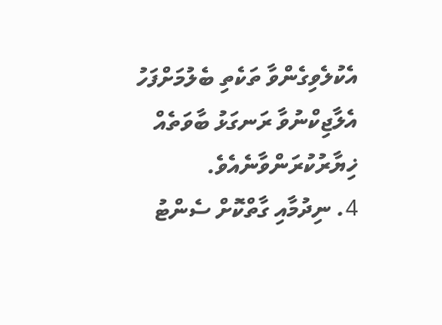އެކުލެވިގެންވާ ތަކެތި ބެލުމަށްފަހު އެލާޖިކްނުވާ ރަނގަޅު ބާވަތެއް ޚިޔާރުކުރަންވާނެއެވެ.
4. ނިދުމާއި ގާތްކޮށް ސެންޓު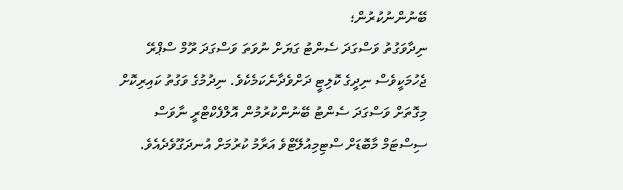ބޭނުންނުކުރުން؛
ނިދާވަގުތު ވަސްގަދަ ސެންޓު ގަޔަށް ނުވަތަ ވަސްގަދަ ރޫމް ސްޕްރޭ ޖެހުމަކީވެސް ނިދީގެ ކޮލިޓީ ދަށްވެދާނެކަމެކެވެ. ނިދުމުގެ ވަގުތު ކައިރިކޮށް މިގޮތަށް ވަސްގަދަ ސެންޓު ބޭނުންކުރުމުން އޮލްފެކްޓްރީ ނާވަސް ސިސްޓަމް މާބޮޑަށް ސްޓިމިއުލޭޓްވެ އަރާމު ކުރުމަށް އުނދަގޫވެދެއެވެ.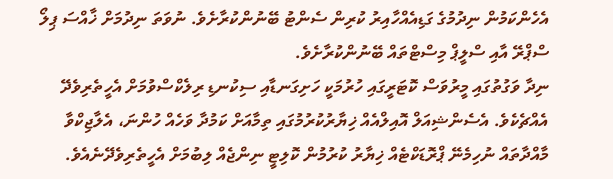އެހެންކަމުން ނިދުމުގެ ގަޑިއެއްހާއިރު ކުރިން ސެންޓު ބޭނުންކުރާށެވެ. ނުވަތަ ނިދުމަށް ޚާއްސަ ޕިލޯ ސްޕްރޭ އާއި ސްލީޕް މިސްޓްތައް ބޭނުންކުރާށެވެ.
ނިދާ ވަގުތުގައި މީރުވަސް ކޮޓަރީގައި ހުރުމަކީ ހަށިގަނޑާއި ސިކުނޑި ރިލެކްސްވުމަށް އެހީތެރިވެދޭ އެއްޗެކެވެ. އެސެންޝިއަލް އޮއިލްއެއް ޚިޔާރުކުރުމުގައި ތިމާއަށް ކަމުދާ ވަހެއް ހުންނަ، އެލާޖިކްވާ މާއްދާތައް ނުހިމެނޭ ޕްރޮޑަކްޓެއް ޚިޔާރު ކުރުމުން ކޮލިޓީ ނިންޖެއް ލިބުމަށް އެހީތެރިވެދޭނެއެވެ.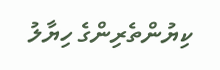ކިޔުންތެރިންގެ ހިޔާލު